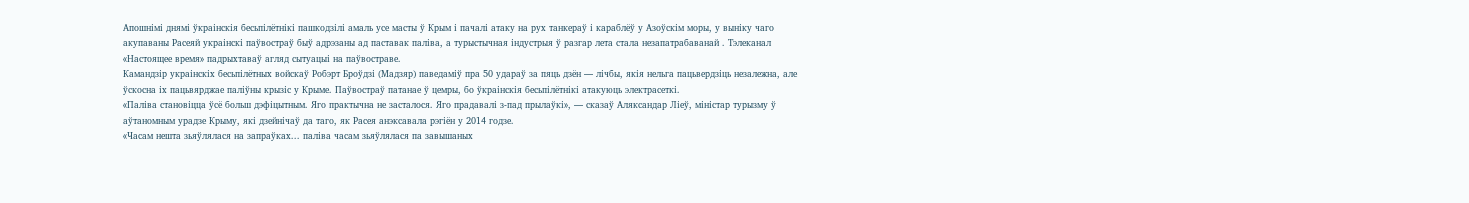Апошнімі днямі ўкраінскія бесьпілётнікі пашкодзілі амаль усе масты ў Крым і пачалі атаку на рух танкераў і караблёў у Азоўскім моры, у выніку чаго акупаваны Расеяй украінскі паўвостраў быў адрэзаны ад паставак паліва, а турыстычная індустрыя ў разгар лета стала незапатрабаванай . Тэлеканал «Настоящее время» падрыхтаваў агляд сытуацыі на паўвостраве.
Камандзір украінскіх бесьпілётных войскаў Робэрт Броўдзі (Мадзяр) паведаміў пра 50 удараў за пяць дзён — лічбы, якія нельга пацьвердзіць незалежна, але ўскосна іх пацьвярджае паліўны крызіс у Крыме. Паўвостраў патанае ў цемры, бо ўкраінскія бесьпілётнікі атакуюць электрасеткі.
«Паліва становіцца ўсё больш дэфіцытным. Яго практычна не засталося. Яго прадавалі з-пад прылаўкі», — сказаў Аляксандар Ліеў, міністар турызму ў аўтаномным урадзе Крыму, які дзейнічаў да таго, як Расея анэксавала рэгіён у 2014 годзе.
«Часам нешта зьяўлялася на запраўках... паліва часам зьяўлялася па завышаных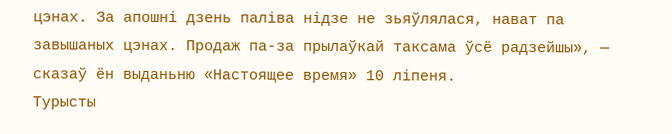цэнах. За апошні дзень паліва нідзе не зьяўлялася, нават па завышаных цэнах. Продаж па-за прылаўкай таксама ўсё радзейшы», — сказаў ён выданьню «Настоящее время» 10 ліпеня.
Турысты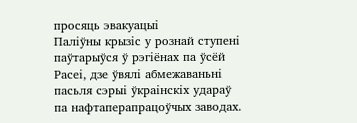просяць эвакуацыі
Паліўны крызіс у рознай ступені паўтарыўся ў рэгіёнах па ўсёй Расеі, дзе ўвялі абмежаваньні пасьля сэрыі ўкраінскіх удараў па нафтаперапрацоўчых заводах.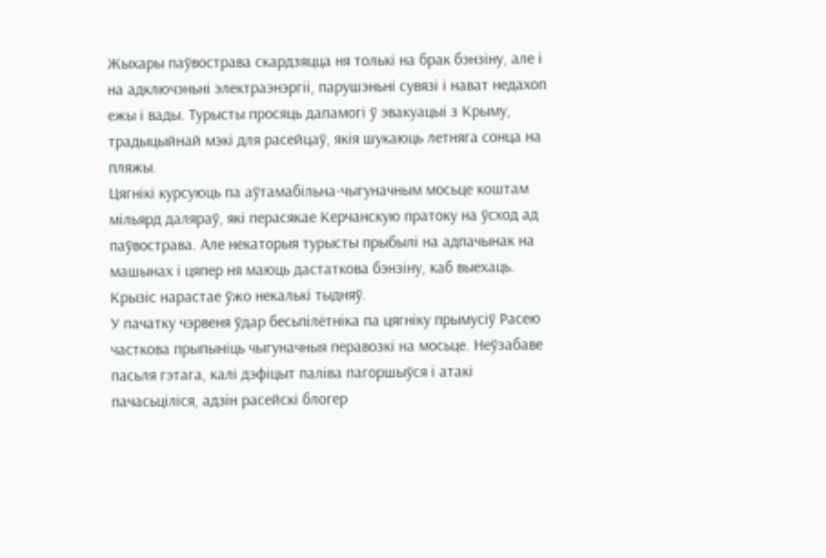Жыхары паўвострава скардзяцца ня толькі на брак бэнзіну, але і на адключэньні электраэнэргіі, парушэньні сувязі і нават недахоп ежы і вады. Турысты просяць дапамогі ў эвакуацыі з Крыму, традыцыйнай мэкі для расейцаў, якія шукаюць летняга сонца на пляжы.
Цягнікі курсуюць па аўтамабільна-чыгуначным мосьце коштам мільярд даляраў, які перасякае Керчанскую пратоку на ўсход ад паўвострава. Але некаторыя турысты прыбылі на адпачынак на машынах і цяпер ня маюць дастаткова бэнзіну, каб выехаць. Крызіс нарастае ўжо некалькі тыдняў.
У пачатку чэрвеня ўдар бесьпілётніка па цягніку прымусіў Расею часткова прыпыніць чыгуначныя перавозкі на мосьце. Неўзабаве пасьля гэтага, калі дэфіцыт паліва пагоршыўся і атакі пачасьціліся, адзін расейскі блогер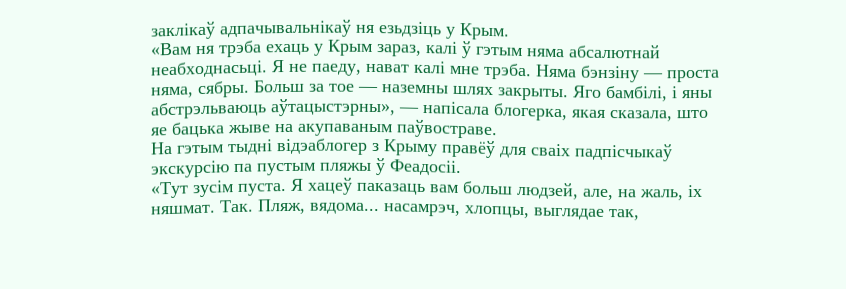заклікаў адпачывальнікаў ня езьдзіць у Крым.
«Вам ня трэба ехаць у Крым зараз, калі ў гэтым няма абсалютнай неабходнасьці. Я не паеду, нават калі мне трэба. Няма бэнзіну — проста няма, сябры. Больш за тое — наземны шлях закрыты. Яго бамбілі, і яны абстрэльваюць аўтацыстэрны», — напісала блогерка, якая сказала, што яе бацька жыве на акупаваным паўвостраве.
На гэтым тыдні відэаблогер з Крыму правёў для сваіх падпісчыкаў экскурсію па пустым пляжы ў Феадосіі.
«Тут зусім пуста. Я хацеў паказаць вам больш людзей, але, на жаль, іх няшмат. Так. Пляж, вядома... насамрэч, хлопцы, выглядае так,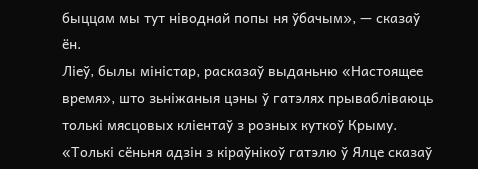быццам мы тут ніводнай попы ня ўбачым», — сказаў ён.
Ліеў, былы міністар, расказаў выданьню «Настоящее время», што зьніжаныя цэны ў гатэлях прывабліваюць толькі мясцовых кліентаў з розных куткоў Крыму.
«Толькі сёньня адзін з кіраўнікоў гатэлю ў Ялце сказаў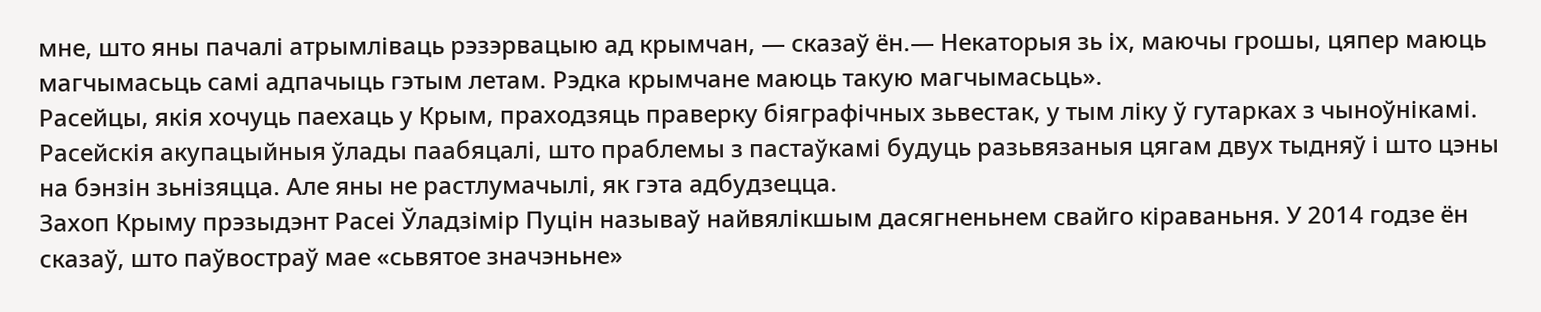мне, што яны пачалі атрымліваць рэзэрвацыю ад крымчан, — сказаў ён.— Некаторыя зь іх, маючы грошы, цяпер маюць магчымасьць самі адпачыць гэтым летам. Рэдка крымчане маюць такую магчымасьць».
Расейцы, якія хочуць паехаць у Крым, праходзяць праверку біяграфічных зьвестак, у тым ліку ў гутарках з чыноўнікамі.
Расейскія акупацыйныя ўлады паабяцалі, што праблемы з пастаўкамі будуць разьвязаныя цягам двух тыдняў і што цэны на бэнзін зьнізяцца. Але яны не растлумачылі, як гэта адбудзецца.
Захоп Крыму прэзыдэнт Расеі Ўладзімір Пуцін называў найвялікшым дасягненьнем свайго кіраваньня. У 2014 годзе ён сказаў, што паўвостраў мае «сьвятое значэньне»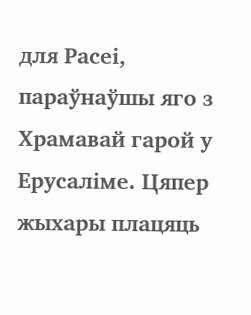для Расеі, параўнаўшы яго з Храмавай гарой у Ерусаліме. Цяпер жыхары плацяць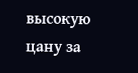высокую цану за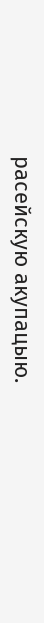расейскую акупацыю.